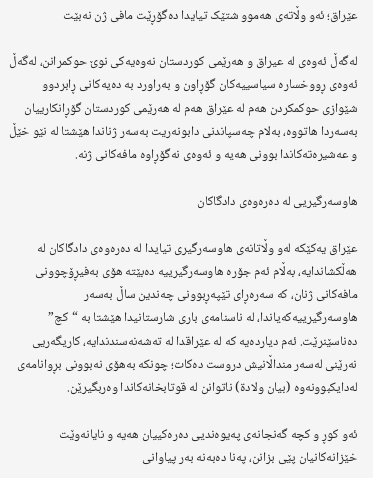عێراق؛ ئەو وڵاتەی هەموو شتێک تیایدا دەگۆڕێت مافی ژن نەبێت

لەگەڵ ئەوەی لە عیراق و هەرێمی کوردستان نەوەیەکی نوێ حوکمرانن، لەگەڵ ئەوەی ڕووخسارە سیاسییەکان گۆڕاون و بەراورد بە دەیەکانی ڕابردوو شێوازی حوکمکردن هەم لە عێراق هەم لە هەرێمی کوردستان گۆڕانکارییان بەسەردا هاتووە، بەلام چەسپاندنی دابونەریت بەسەر ژناندا هێشتا لە نێو خێڵ و عەشیرەتەکاندا بوونی هەیە و ئەوەی نەگۆڕاوە مافەکانی ژنە.

هاوسەرگیریی لە دەرەوەی دادگاکان

عێراق یەکێکە لەو وڵاتانەی هاوسەرگیری تیایدا لە دەرەوەی دادگاکان لە هەڵکشاندایە، بەڵام ئەم جۆرە هاوسەرگیرییە دەبێتە هۆی بەفیڕۆچوونی مافەکانی ژنان، کە سەرەڕای تێپەڕبوونی چەندین ساڵ بەسەر هاوسەرگیرییەکەیاندا، لە ناسنامەی باری شارستانیدا هێشتا بە “کچ” دەناسێنرێت. ئەم دیاردەیە کە لە عێراقدا لە تەشەنەسندندایە، کاریگەریی نەرێنی لەسەر منداڵانیش دروست دەکات؛ چونکە بەهۆی نەبوونی بڕوانامەی لەدایکبوونەوە (بیان ولادة) ناتوانن لە قوتابخانەکاندا وەربگیرێن.

ئەو کوڕ و کچە گەنجانەی پەیوەندیی دەرەکییان هەیە و نایانەوێت خێزانەکانیان پێی بزانن، پەنا دەبەنە بەر پیاوانی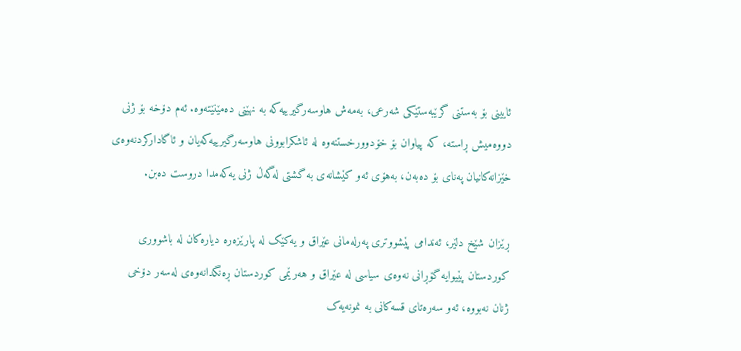ئایینی بۆ بەستنی گرێبەستێکی شەرعی، بەمەش هاوسەرگیرییەکە بە نهێنی دەمێنێتەوە. ئەم دۆخە بۆ ژنی دووەمیش ڕاستە، کە پیاوان بۆ خۆدوورخستنەوە لە ئاشکرابوونی هاوسەرگیرییەکەیان و ئاگادارکردنەوەی خێزانەکانیان پەنای بۆ دەبەن، بەهۆی ئەو کێشانەی بە گشتی لەگەڵ ژنی یەکەمدا دروست دەبن.

ڕێزان شێخ دلێر، ئەندامی پێشووتری پەرلەمانی عێراق و یەکێک لە پارێزەرە دیارەکان لە باشووری کوردستان پێیوایە گۆڕانی نەوەی سیاسی لە عێراق و هەرێمی کوردستان ڕەنگدانەوەی لەسەر دۆخی ژنان نەبووە، ئەو سەرەتای قسەکانی بە نمونەیەک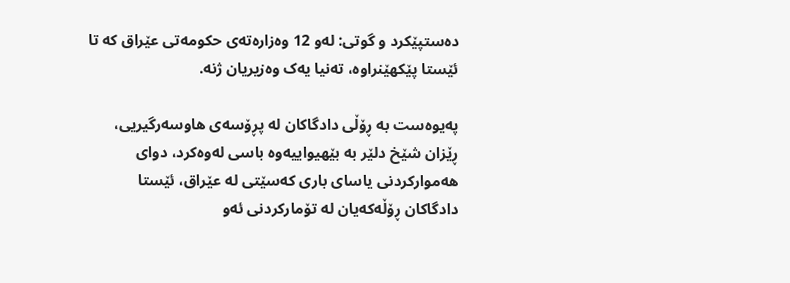دەستپێکرد و گوتی: لەو 12 وەزارەتەی حکومەتی عێراق کە تا ئێستا پێکهێنراوە، تەنیا یەک وەزیریان ژنە.

پەیوەست بە ڕۆڵی دادگاکان لە پڕۆسەی هاوسەرگیریی، ڕێزان شێخ دلێر بە بێهیواییەوە باسی لەوەکرد، دوای هەموارکردنی یاسای باری کەسێتی لە عێراق، ئێستا دادگاکان ڕۆڵەکەیان لە تۆمارکردنی ئەو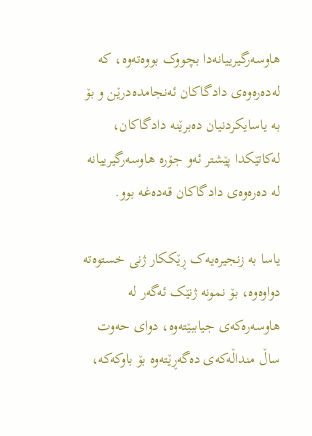هاوسەرگیرییانەدا بچووک بووەتەوە، کە لەدەرەوەی دادگاکان ئەنجامدەدرێن و بۆ بە یاسایکردنیان دەبرێنە دادگاکان، لەکاتێکدا پێشتر ئەو جۆرە هاوسەرگیرییانە لە دەرەوەی دادگاکان قەدەغە بوو.

یاسا بە زنجیرەیەک ڕێککار ژنی خستوەتە دواوەوە، بۆ نمونە ژنێک ئەگەر لە هاوسەرەکەی جیاببێتەوە، دوای حەوت ساڵ منداڵەکەی دەگەڕێتەوە بۆ باوکەکە،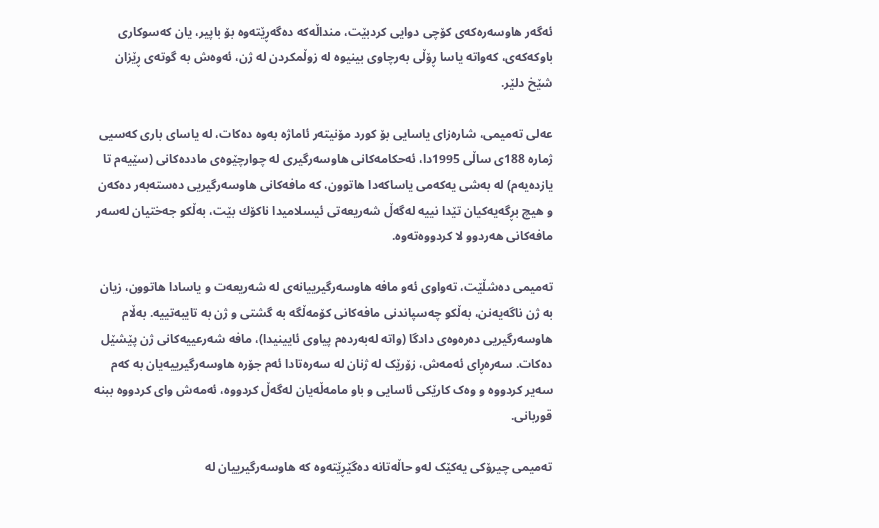ئەگەر هاوسەرەکەی کۆچی دوایی کردبێت، منداڵەکە دەگەڕێتەوە بۆ باپیر، یان کەسوکاری باوکەکەی، کەواتە یاسا ڕۆڵی بەرچاوی بینیوە لە زوڵمکردن لە ژن، ئەوەش بە گوتەی ڕێزان شێخ دلێر.

عەلی تەمیمی، شارەزای یاسایی بۆ کورد مۆنیتەر ئاماژە بەوە دەکات، لە یاسای باری کەسیی ژمارە 188ی ساڵی 1995دا، ئەحکامەکانی هاوسەرگیری لە چوارچێوەی ماددەکانی (سێیەم تا یازدەیەم) لە بەشی یەکەمی یاساکەدا هاتوون، کە مافەکانی هاوسەرگیریی دەستەبەر دەکەن و هیچ بڕگەیەکیان تێدا نییە لەگەڵ شەریعەتی ئیسلامیدا ناكۆك بێت، بەڵکو جەختیان لەسەر مافەکانی هەردوو لا کردووەتەوە.

تەمیمی دەشڵێت، تەواوی ئەو مافە هاوسەرگیرییانەی لە شەریعەت و یاسادا هاتوون، زیان بە ژن ناگەیەنن، بەڵکو چەسپاندنی مافەکانی کۆمەڵگە بە گشتی و ژن بە تایبەتییە. بەڵام هاوسەرگیریی دەرەوەی دادگا (واتە لەبەردەم پیاوی ئایینیدا)، مافە شەرعییەکانی ژن پێشێل دەکات. سەرەڕای ئەمەش، زۆرێک لە ژنان لە سەرەتادا ئەم جۆرە هاوسەرگیرییەیان بە کەم سەیر کردووە و وەک کارێکی ئاسایی و باو مامەڵەیان لەگەڵ کردووە، ئەمەش وای کردووە ببنە قوربانی.

تەمیمی چیرۆکی یەکێک لەو حاڵەتانە دەگێڕێتەوە کە هاوسەرگیرییان لە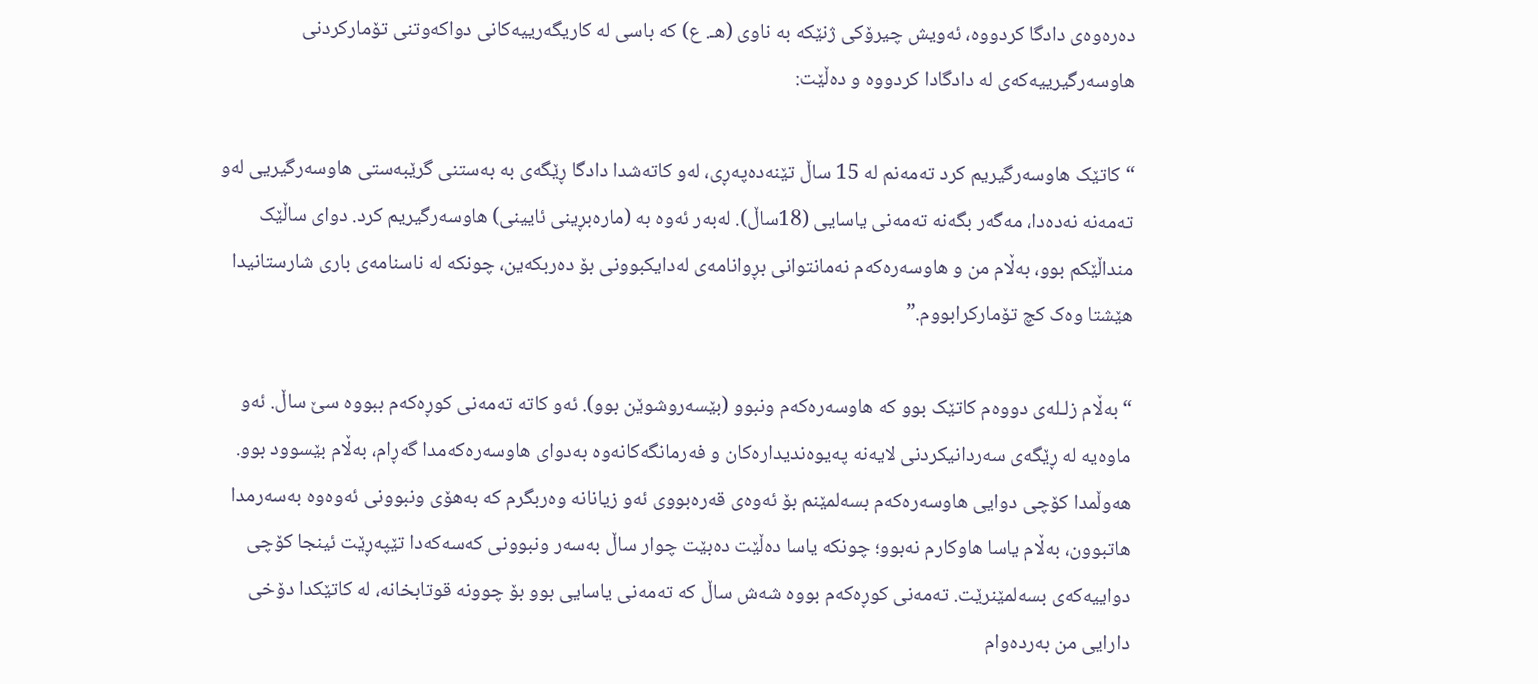دەرەوەی دادگا کردووە، ئەویش چیرۆکی ژنێکە بە ناوی (هـ. ع) کە باسی لە کاریگەرییەکانی دواکەوتنی تۆمارکردنی هاوسەرگیرییەکەی لە دادگادا کردووە و دەڵێت:

“کاتێک هاوسەرگیریم کرد تەمەنم لە 15 ساڵ تێنەدەپەڕی، لەو کاتەشدا دادگا ڕێگەی بە بەستنی گرێبەستی هاوسەرگیریی لەو تەمەنە نەدەدا، مەگەر بگەنە تەمەنی یاسایی (18ساڵ). لەبەر ئەوە بە (ماره‌بڕینی ئایینی) هاوسەرگیریم کرد. دوای ساڵێک منداڵێکم بوو، بەڵام من و هاوسەرەکەم نەمانتوانی بڕوانامەی لەدایکبوونی بۆ دەربکەین، چونکە لە ناسنامەی باری شارستانیدا هێشتا وەک کچ تۆمارکرابووم.”

“بەڵام زلـلەی دووەم کاتێک بوو کە هاوسەرەکەم ونبوو (بێسەروشوێن بوو). ئەو کاتە تەمەنی کوڕەکەم ببووە سێ ساڵ. ئەو ماوەیە لە ڕێگەی سەردانیکردنی لایەنە پەیوەندیدارەکان و فەرمانگەکانەوە بەدوای هاوسەرەکەمدا گەڕام، بەڵام بێسوود بوو. هەوڵمدا کۆچی دوایی هاوسەرەکەم بسەلمێنم بۆ ئەوەی قەرەبووی ئەو زیانانە وەربگرم کە بەهۆی ونبوونی ئەوەوە بەسەرمدا هاتبوون، بەڵام یاسا هاوکارم نەبوو؛ چونکە یاسا دەڵێت دەبێت چوار ساڵ بەسەر ونبوونی کەسەکەدا تێپەڕێت ئینجا کۆچی دواییەکەی بسەلمێنرێت. تەمەنی کوڕەکەم بووە شەش ساڵ کە تەمەنی یاسایی بوو بۆ چوونە قوتابخانە، لە کاتێکدا دۆخی دارایی من بەردەوام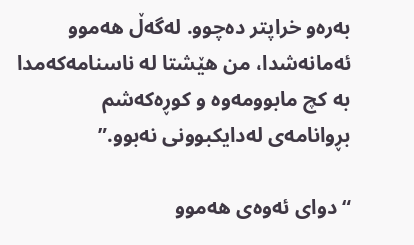بەرەو خراپتر دەچوو. لەگەڵ هەموو ئەمانەشدا، من هێشتا لە ناسنامەکەمدا بە کچ مابوومەوە و کوڕەکەشم بڕوانامەی لەدایکبوونی نەبوو.”

“دوای ئەوەی هەموو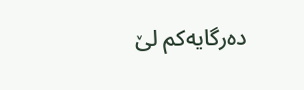دەرگایەکم لێ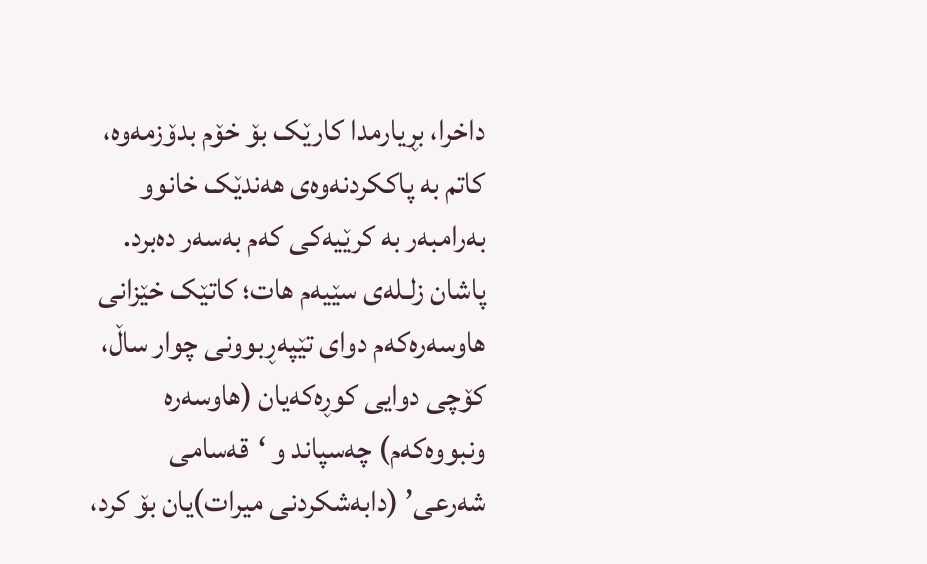داخرا، بڕیارمدا کارێک بۆ خۆم بدۆزمەوە، کاتم بە پاککردنەوەی هەندێک خانوو بەرامبەر بە کرێیەکی کەم بەسەر دەبرد. پاشان زلـلەی سێیەم هات؛ کاتێک خێزانی هاوسەرەکەم دوای تێپەڕبوونی چوار ساڵ، کۆچی دوایی کوڕەکەیان (هاوسەرە ونبووەکەم) چەسپاند و ‘قەسامی شەرعی’ (دابەشکردنی میرات)یان بۆ کرد،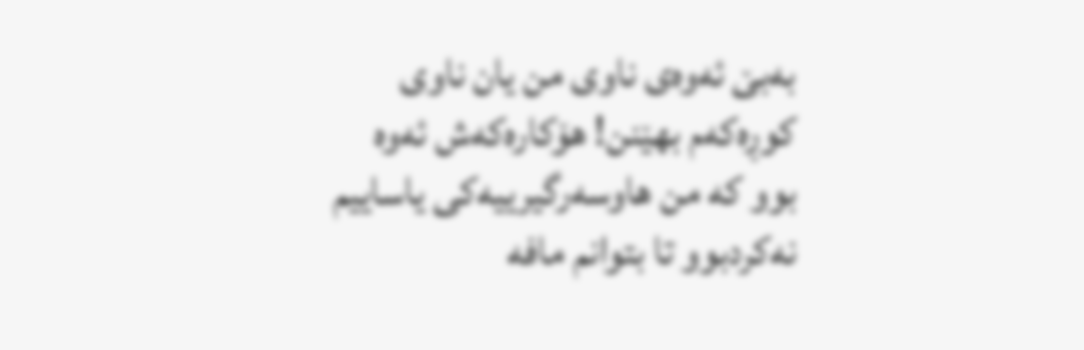بەبێ ئەوەی ناوی من یان ناوی کوڕەکەم بهێنن! هۆکارەکەش ئەوە بوو کە من هاوسەرگیرییەکی یاساییم نەکردبوو تا بتوانم مافە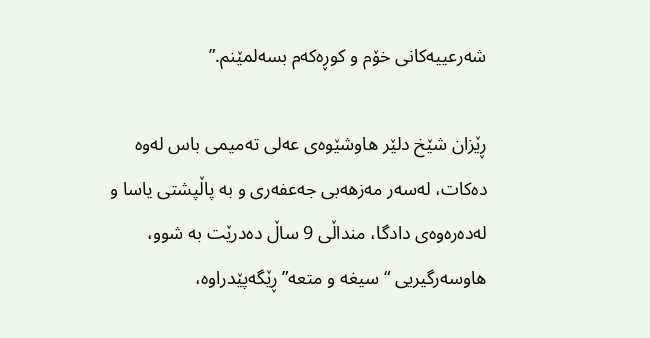شەرعییەکانی خۆم و کوڕەکەم بسەلمێنم.”

ڕێزان شێخ دلێر هاوشێوەی عەلی تەمیمی باس لەوە دەکات، لەسەر مەزهەبی جەعفەری و بە پاڵپشتی یاسا و لەدەرەوەی دادگا، منداڵی 9 ساڵ دەدرێت بە شوو، هاوسەرگیریی “سیغە و متعە” ڕێگەپێدراوە،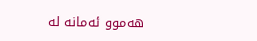هەموو ئەمانە لە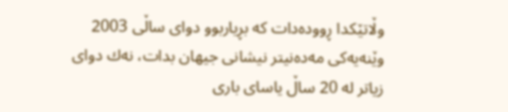وڵاتێکدا ڕوودەدات کە بڕیاربوو دوای ساڵی 2003 وێنەیەکی مەدەنیتر نیشانی جیهان بدات، نەك دوای زیاتر لە 20 ساڵ یاسای باری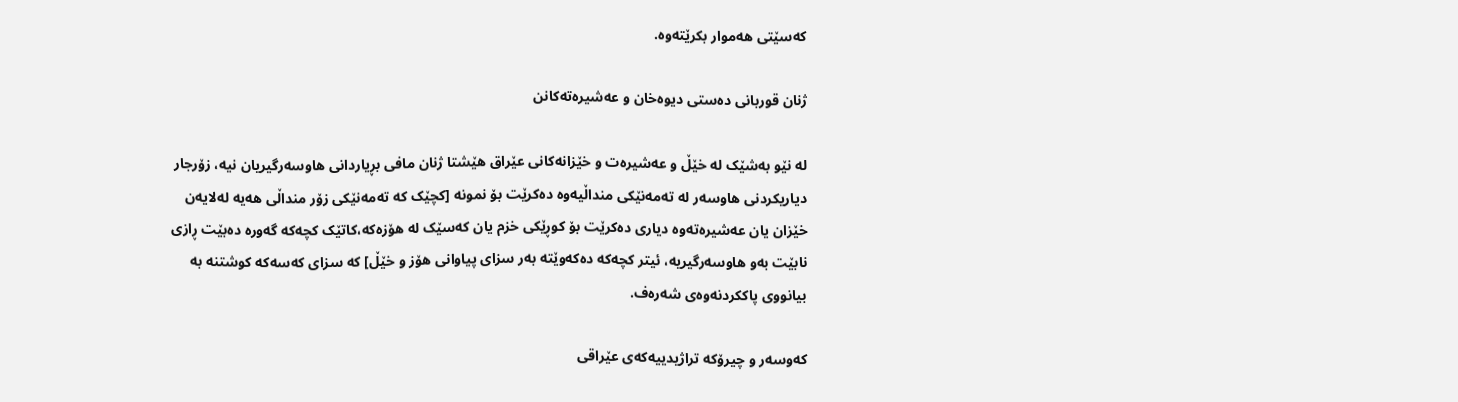کەسێتی هەموار بکرێتەوە.

ژنان قوربانی دەستی دیوەخان و عەشیرەتەکانن

لە نێو بەشێک لە خێڵ و عەشیرەت و خێزانەکانی عێراق هێشتا ژنان مافی بڕیاردانی هاوسەرگیریان نیە، زۆرجار دیاریکردنی هاوسەر لە تەمەنێکی منداڵیەوە دەکرێت بۆ نمونە [کچێک کە تەمەنێکی زۆر منداڵی هەیە لەلایەن خێزان یان عەشیرەتەوە دیاری دەکرێت بۆ کوڕێکی خزم یان کەسێک لە هۆزەکە،کاتێک کچەکە گەورە دەبێت ڕازی نابێت بەو هاوسەرگیریە، ئیتر کچەکە دەکەوێتە بەر سزای پیاوانی هۆز و خێڵ] کە سزای کەسەکە کوشتنە بە بیانووی پاککردنەوەی شەرەف.

کەوسەر و چیرۆکە تراژیدییەکەی عێراقی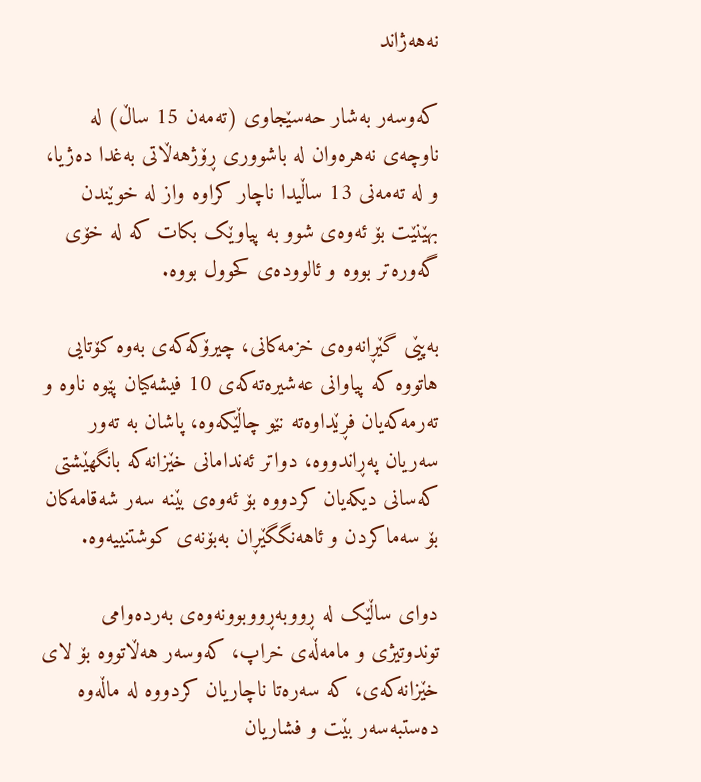نەهەژاند

کەوسەر بەشار حەسێجاوی (تەمەن 15 ساڵ) لە ناوچەی نەهرەوان لە باشووری ڕۆژهەڵاتی بەغدا دەژیا، و لە تەمەنی 13 ساڵیدا ناچار کراوە واز لە خوێندن بهێنێت بۆ ئەوەی شوو بە پیاوێک بکات کە لە خۆی گەورەتر بووە و ئالوودەی کحوول بووە.

بەپێی گێڕانەوەی خزمەکانی، چیرۆکەکەی بەوە کۆتایی هاتووە کە پیاوانی عەشیرەتەکەی 10 فیشەکیان پێوە ناوە و تەرمەکەیان فڕێداوەتە نێو چاڵێکەوە، پاشان بە تەور سەریان پەڕاندووە، دواتر ئەندامانی خێزانەکە بانگهێشتی کەسانی دیکەیان کردووە بۆ ئەوەی بێنە سەر شەقامەکان بۆ سەماکردن و ئاهەنگگێڕان بەبۆنەی کوشتنییەوە.

دوای ساڵێک لە ڕووبەڕووبوونەوەی بەردەوامی توندوتیژی و مامەڵەی خراپ، کەوسەر هەڵاتووە بۆ لای خێزانەکەی، کە سەرەتا ناچاریان کردووە لە ماڵەوە دەستبەسەر بێت و فشاریان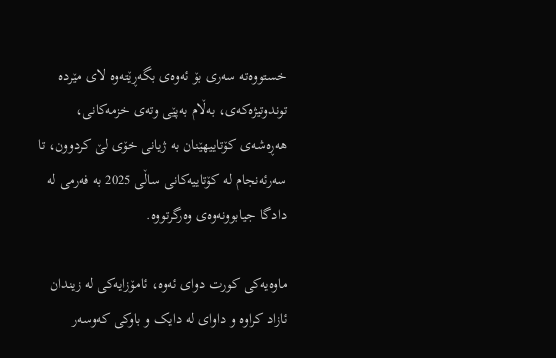خستووەتە سەری بۆ ئەوەی بگەڕێتەوە لای مێردە توندوتیژەکەی، بەڵام بەپێی وتەی خزمەکانی، هەڕەشەی کۆتاییهێنان بە ژیانی خۆی لێ کردوون، تا سەرئەنجام لە کۆتاییەکانی ساڵی 2025 بە فەرمی لە دادگا جیابوونەوەی وەرگرتووە.

ماوەیەکی کورت دوای ئەوە، ئامۆزایەکی لە زیندان ئازاد کراوە و داوای لە دایک و باوکی کەوسەر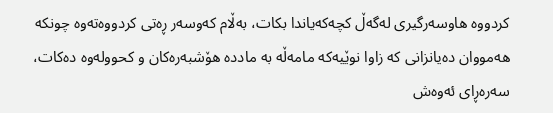کردووە هاوسەرگیری لەگەڵ کچەکەیاندا بکات، بەڵام کەوسەر ڕەتی کردووەتەوە چونکە هەمووان دەیانزانی کە زاوا نوێیەکە مامەڵە بە ماددە هۆشبەرەکان و کحوولەوە دەکات، سەرەڕای ئەوەش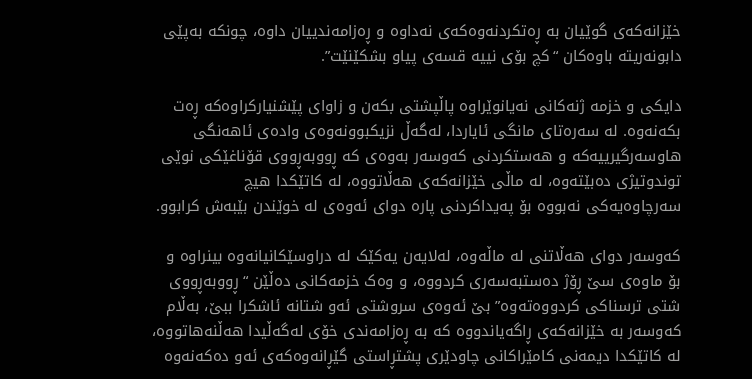خێزانەکەی گوێیان بە ڕەتکردنەوەکەی نەداوە و ڕەزامەندییان داوە، چونکە بەپێی دابونەریتە باوەکان “کچ بۆی نییە قسەی پیاو بشکێنێت”.

دایکی و خزمە ژنەکانی نەیانوێراوە پاڵپشتی بکەن و زاوای پێشنیارکراوەکە ڕەت بکەنەوە. لە سەرەتای مانگی ئایاردا، لەگەڵ نزیکبوونەوەی وادەی ئاهەنگی هاوسەرگیرییەکە و هەستکردنی کەوسەر بەوەی کە ڕووبەڕووی قۆناغێکی نوێی توندوتیژی دەبێتەوە، لە ماڵی خێزانەکەی هەڵاتووە، لە کاتێکدا هیچ سەرچاوەیەکی نەبووە بۆ پەیداکردنی پارە دوای ئەوەی لە خوێندن بێبەش کرابوو.

کەوسەر دوای هەڵاتنی لە ماڵەوە، لەلایەن یەکێک لە دراوسێکانیانەوە بینراوە و بۆ ماوەی سێ ڕۆژ دەستبەسەری کردووە، و وەک خزمەکانی دەڵێن “ڕووبەڕووی شتی ترسناکی کردووەتەوە” بێ ئەوەی سروشتی ئەو شتانە ئاشکرا ببێ، بەڵام کەوسەر بە خێزانەکەی ڕاگەیاندووە کە بە ڕەزامەندی خۆی لەگەڵیدا هەڵنەهاتووە، لە کاتێکدا دیمەنی کامێراکانی چاودێری پشتڕاستی گێڕانەوەکەی ئەو دەکەنەوە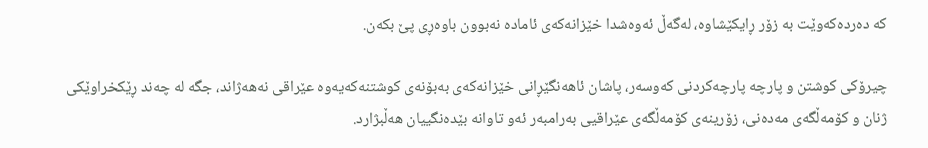کە دەردەکەوێت بە زۆر ڕایكێشاوە، لەگەڵ ئەوەشدا خێزانەکەی ئامادە نەبوون باوەڕی پێ بکەن.

چیرۆکی کوشتن و پارچە پارچەکردنی کەوسەر، پاشان ئاهەنگێڕانی خێزانەکەی بەبۆنەی کوشتنەکەیەوە عێراقی نەهەژاند، جگە لە چەند ڕێکخراوێکی ژنان و کۆمەڵگەی مەدەنی، زۆرینەی کۆمەڵگەی عێراقیی بەرامبەر ئەو تاوانە بێدەنگییان هەڵبژارد.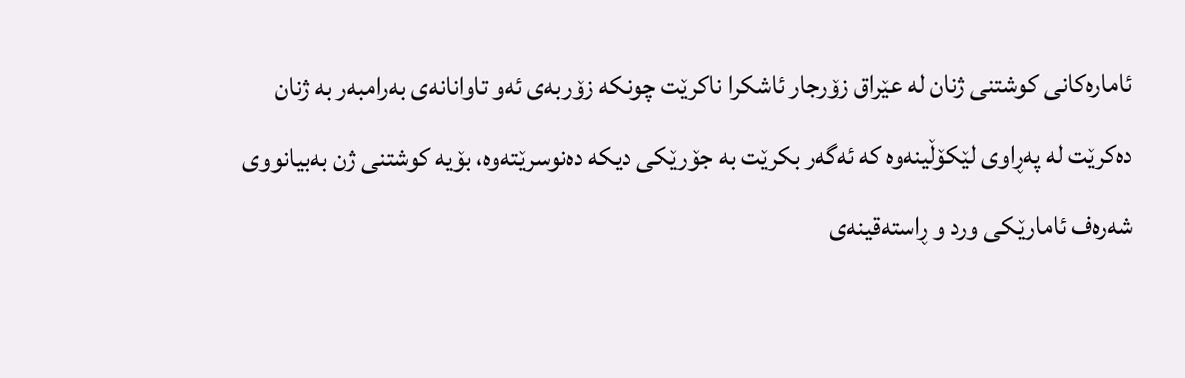ئامارەکانی کوشتنی ژنان لە عێراق زۆرجار ئاشکرا ناکرێت چونکە زۆربەی ئەو تاوانانەی بەرامبەر بە ژنان دەکرێت لە پەڕاوی لێکۆڵینەوە کە ئەگەر بکرێت بە جۆرێکی دیکە دەنوسرێتەوە، بۆیە کوشتنی ژن بەبیانووی شەرەف ئامارێکی ورد و ڕاستەقینەی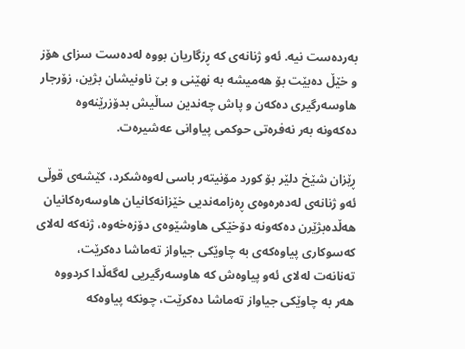بەردەست نیە. ئەو ژنانەی کە ڕزگاریان بووە لەدەست سزای هۆز و خێڵ دەبێت بۆ هەمیشە بە نهێنی و بێ ناونیشان بژین، زۆرجار هاوسەرگیری دەکەن و پاش چەندین ساڵیش بدۆزرێنەوە دەکەونە بەر نەفرەتی حوکمی پیاوانی عەشیرەت.

ڕێزان شێخ دلێر بۆ کورد مۆنیتەر باسی لەوەشکرد، کێشەی قوڵی ئەو ژنانەی لەدەرەوەی ڕەزامەندیی خێزانەکانیان هاوسەرەکانیان هەڵدەبژێرن دەکەونە دۆخێکی هاوشێوەی دۆزەخەوە، ژنەکە لەلای کەسوکاری پیاوەکەی بە چاوێکی جیاواز تەماشا دەکرێت، تەنانەت لەلای ئەو پیاوەش کە هاوسەرگیریی لەگەڵدا کردووە هەر بە چاوێکی جیاواز تەماشا دەکرێت، چونکە پیاوەکە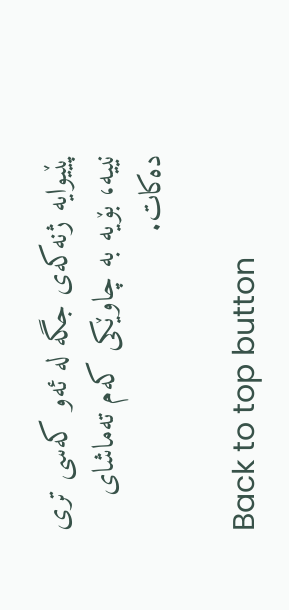پێیوایە ژنەکەی جگە لە ئەو کەسی تری نییە، بۆیە بە چاوێکی کەم تەماشای دەکات.

Back to top button